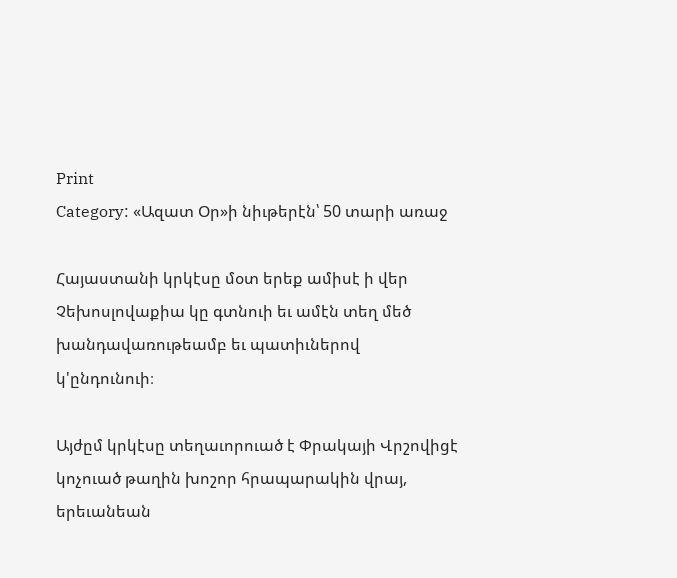Print
Category: «Ազատ Օր»ի նիւթերէն՝ 50 տարի առաջ

Հայաստանի կրկէսը մօտ երեք ամիսէ ի վեր  Չեխոսլովաքիա կը գտնուի եւ ամէն տեղ մեծ խանդավառութեամբ եւ պատիւներով կ'ընդունուի։

Այժըմ կրկէսը տեղաւորուած է Փրակայի Վրշովիցէ կոչուած թաղին խոշոր հրապարակին վրայ, երեւանեան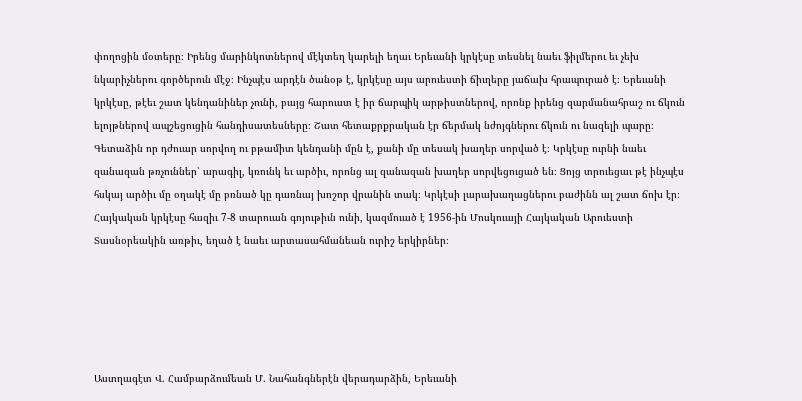փողոցին մօտերը։ Իրենց մարինկոտներով մէկտեղ կարելի եղաւ Երեւանի կրկէսը տեսնել նաեւ ֆիլմերու եւ չեխ նկարիչներու գործերուն մէջ։ Ինչպէս արդէն ծանօթ է, կրկէսը այս արուեստի ճիւղերը յաճախ հրապուրած է։ Երեւանի կրկէսը, թէեւ շատ կենդանիներ չունի, բայց հարուստ է իր ճարպիկ արթիստներով, որոնք իրենց զարմանահրաշ ու ճկուն ելոյթներով ապշեցուցին հանդիսատեսները։ Շատ հետաքրքրական էր ճերմակ նժոյգներու ճկուն ու նազելի պարը։ Գետաձին որ դժուար սորվող ու բթամիտ կենդանի մըն է, քանի մը տեսակ խաղեր սորված է։ Կրկէսը ուրնի նաեւ զանազան թռչուններ՝ արագիլ, կռունկ եւ արծիւ, որոնց ալ զանազան խաղեր սորվեցուցած են։ Ցոյց տրուեցաւ թէ ինչպէս հսկայ արծիւ մը օղակէ մը բռնած կը դառնայ խոշոր վրանին տակ։ Կրկէսի լարախաղացներու բաժինն ալ շատ ճոխ էր։ Հայկական կրկէսը հազիւ 7-8 տարուան գոյութիւն ունի, կազմուած է 1956-ին Մոսկուայի Հայկական Արուեստի Տասնօրեակին առթիւ, եղած է նաեւ արտասահմանեան ուրիշ երկիրներ։





Աստղագէտ Վ. Համբարձումեան Մ. Նահանգներէն վերադարձին, Երեւանի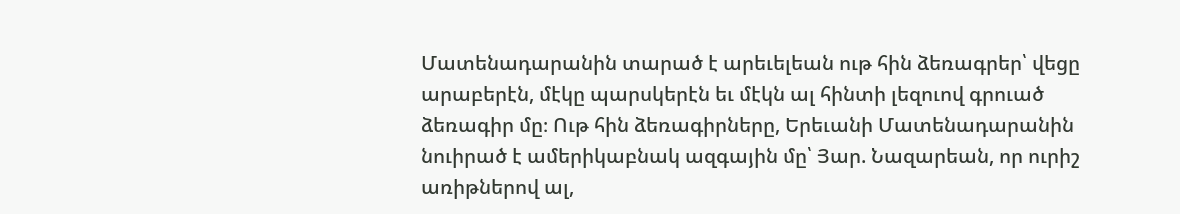Մատենադարանին տարած է արեւելեան ութ հին ձեռագրեր՝ վեցը արաբերէն, մէկը պարսկերէն եւ մէկն ալ հինտի լեզուով գրուած ձեռագիր մը։ Ութ հին ձեռագիրները, Երեւանի Մատենադարանին նուիրած է ամերիկաբնակ ազգային մը՝ Յար. Նազարեան, որ ուրիշ առիթներով ալ,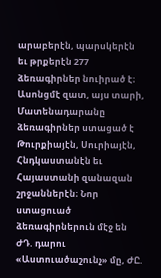արաբերէն, պարսկերէն եւ թրքերէն 277 ձեռագիրներ նուիրած է։ Ասոնցմէ զատ, այս տարի, Մատենադարանը ձեռագիրներ ստացած է Թուրքիայէն, Սուրիայէն, Հնդկաստանէն եւ Հայաստանի զանազան շրջաններէն։ Նոր ստացուած ձեռագիրներուն մէջ են ԺԴ. դարու «Աստուածաշունչ» մը, ԺԸ.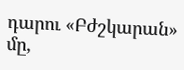դարու «Բժշկարան» մը,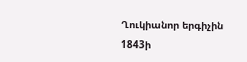Ղուկիանոր երգիչին 1843ի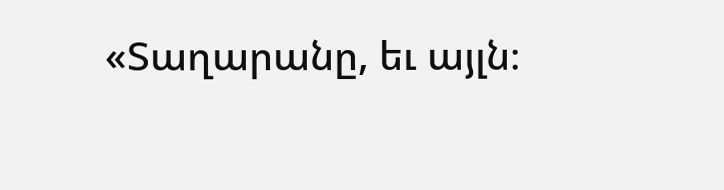«Տաղարանը, եւ այլն։